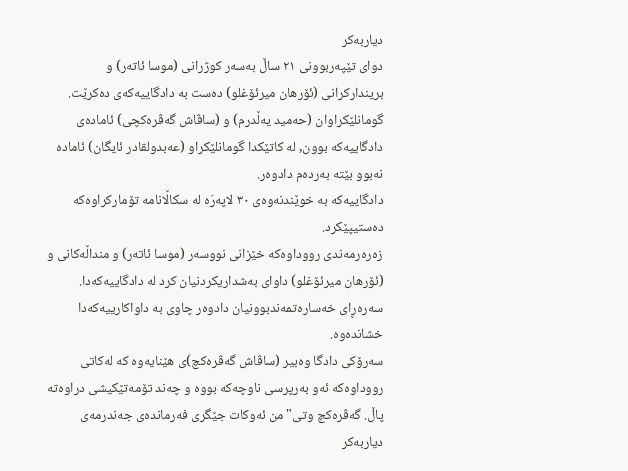دیاربەکر
دوای تێپەربوونی ٢١ ساڵ بەسەر کوژرانی (موسا ئاتەر) و بریندارکرانی (ئۆرھان میرئۆغلو) دەست بە دادگاییەکەی دەکرێت. گومانلێکراوان (حەمید یەڵدرم) و (ساڤاش گەڤرەکچی) ئامادەی دادگاییەکە بوون, لە کاتێکدا گومانلێکراو (عەبدولقادر ئایگان) ئامادە نەبوو بێتە بەردەم دادوەر.
دادگاییەکە بە خوێندنەوەی ٣٠ لاپەرَە لە سکاڵانامە تۆمارکراوەکە دەستیپێکرد.
زەرەرمەندی رووداوەکە خێزانی نووسەر (موسا ئاتەر) و منداڵەکانی و (ئۆرھان میرئۆغلو) داوای بەشداریکردنیان کرد لە دادگاییەکەدا. سەرەڕای خەسارەتمەندبوونیان دادوەر چاوی بە داواکارییەکەدا خشاندەوە.
سەرۆکی دادگا وەبیر (ساڤاش گەڤرەکچ)ی ھێنایەوە کە لەکاتی رووداوەکە ئەو بەرپرسی ناوچەکە بووە و چەند تۆمەتێکیشی دراوەتە پاڵ. گەڤرەکچ وتی"من ئەوکات جێگری فەرماندەی جەندرمەی دیاربەکر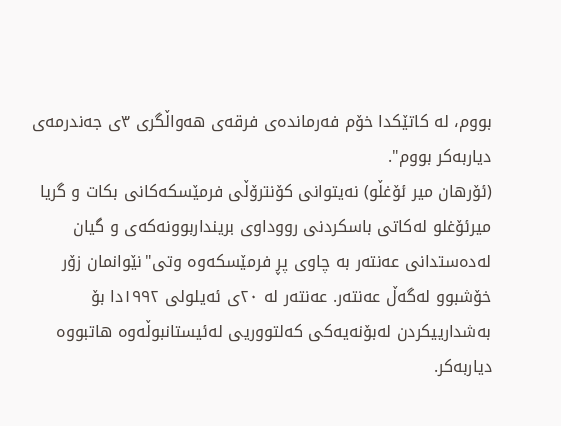بووم، لە کاتێکدا خۆم فەرماندەی فرقەی ھەواڵگری ٣ی جەندرمەی دیاربەکر بووم".
(ئۆرھان میر ئۆغڵو) نەیتوانی کۆنترۆڵی فرمێسکەکانی بکات و گریا
میرئۆغلو لەکاتی باسکردنی رووداوی برینداربوونەکەی و گیان لەدەستدانی عەنتەر بە چاوی پڕ فرمێسکەوە وتی"نێوانمان زۆر خۆشبوو لەگەڵ عەنتەر. عەنتەر لە ٢٠ی ئەیلولی ١٩٩٢دا بۆ بەشدارییکردن لەبۆنەیەکی کەلتووریی لەئیستانبوڵەوە ھاتبووە دیاربەکر.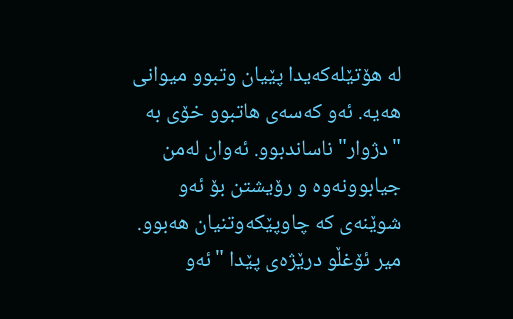لە ھۆتێلەکەیدا پێیان وتبوو میوانی ھەیە. ئەو کەسەی ھاتبوو خۆی بە "دژوار" ناساندبوو. ئەوان لەمن جیابوونەوە و رۆیشتن بۆ ئەو شوێنەی کە چاوپێکەوتنیان ھەبوو.
میر ئۆغڵو درێژەی پێدا "ئەو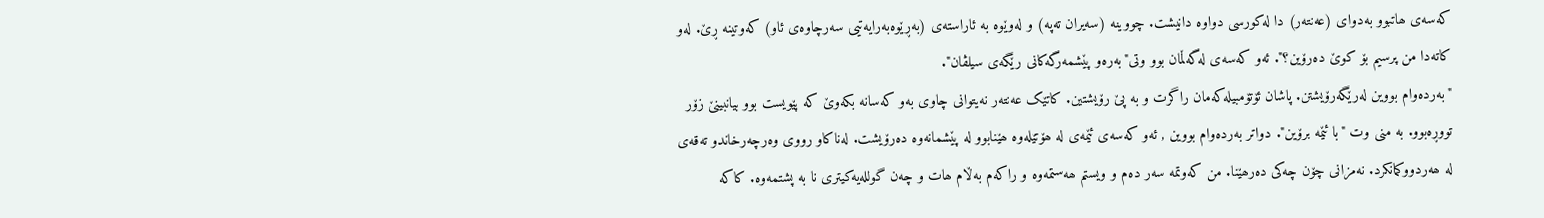کەسەی ھاتبوو بەدوای (عەنتەر) دا لەکورسی دواوە دانیشت. چووینە (سەیران تەپە) و لەوێوە بە ئاراستەی (بەڕێوەبەرایەتیی سەرچاوەی ئاو) کەوتینە ڕێ. لەو کاتەدا من پرسیم بۆ کوێ دەرۆین؟". ئەو کەسەی لەگەڵمان بوو وتی"بەرەو پێشمەرگەکانی رێگەی سیلڤان".
"بەردەوام بووین لەرێگەرۆیشتن. پاشان ئۆتۆمبیلەکەمان راگرت و بە پێ رۆیشتین. کاتێک عەنتەر نەیتوانی چاوی بەو کەسانە بکەوێ کە پێویست بوو بیانبینێ زۆر تووڕەبوو. بە منی وت "با ئێمە برۆین". دواتر بەردەوام بووین , ئەو کەسەی ئێمەی لە ھۆتێلەوە ھێنابوو لە پێشمانەوە دەرۆیشت. لەناکاو رووی وەرچەرخاندو تەقەی لە ھەردووکمانکرد. نەمزانی چۆن چەکی دەرھێنا. من کەوتمە سەر دەم و ویستم ھەستمەوە و راکەم بەڵام ھات و چەن گوللەیەکیتری نا بە پشتمەوە. کاکە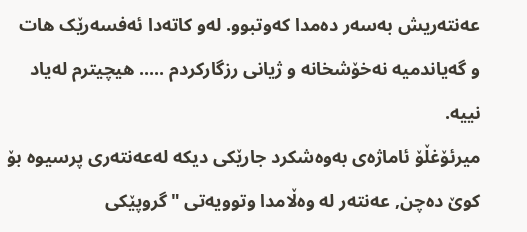عەنتەریش بەسەر دەمدا کەوتبوو. لەو کاتەدا ئەفسەرێک ھات و گەیاندمیە نەخۆشخانە و ژیانی رزگارکردم ..... ھیچیترم لەیاد نییە.
میرئۆغڵۆ ئاماژەی بەوەشکرد جارێکی دیکە لەعەنتەری پرسیوە بۆ کوێ دەچن, عەنتەر لە وەڵامدا وتوویەتی "گروپێکی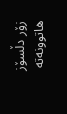زۆر دڵسۆز ھاتوونەتە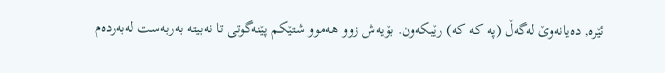ئێرە, دەیانەوێ لەگەڵ (پە کە کە) رێبکەون. بۆیەش زوو ھەموو شتێکم پێنەگوتی تا نەبیتە بەربەست لەبەردەم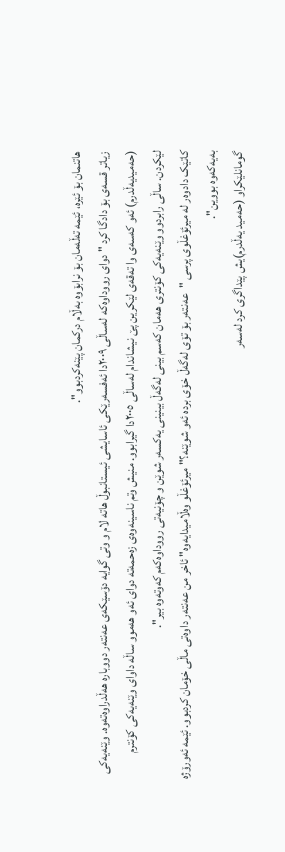ھاتنمان بۆ ئێرە، ئێمە تەڵەمان بۆ نرابۆوە بەڵام درکمان پێنەکردبوو".
زیاتر قسەی بۆ دادگا کرد " دوای رووداوەکە لەساڵی ٢٠٠٩دا ئەفسەرێکی ئاسایشی ئیستانبوڵ ھاتە لام و وتی گوایە دۆسێکەی عەنتەر دووبارە ھەڵدراوەتەوە. وێنەیەکی (حەمیدیەڵدرم) ئەو کەسەی وا تەقەی لێکرین پێ نیشاندام لەساڵی ٢٠٠٥دا گیرابوو. منیش وتم ناسینەوەی زەحمەتە دوای ئەو ھەموو ساڵە داوای وێنەیەکی کۆنترم لێکردن. ساڵی رابردوو وێنەیەکی کۆنتری ھەمان کەسم بینی لەگەڵ بینینی یەکسەر شوێن و چۆنیەتی رووداوەکەم کەوتەوە بیر".
کاتێک دادوەر لە میرئۆغڵوی پرسی "عەنتەر بۆ تۆی لەگەڵ خۆی بردە ئەو شوێنە؟" میرئۆغڵو وەڵامیدایەوە" ئاخر من عەنتەر داوەتی ماڵی خۆمان کردبوو. ئێمە ئەورۆژە بەیەکەوە بووین".
گومانلێکراو (حەمید یەڵدرم)یش پێداگری کرد لەسەر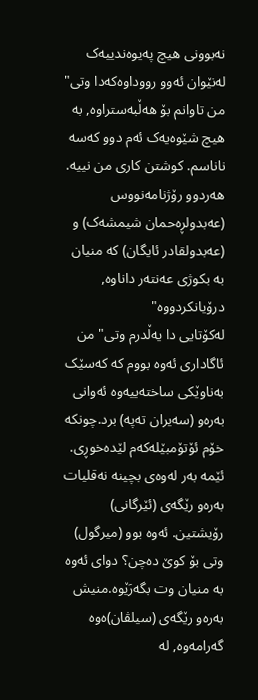نەبوونی ھیچ پەیوەندییەک لەنێوان ئەوو رووداوەکەدا وتی" من تاوانم بۆ ھەڵبەستراوە, بە ھیچ شێوەیەک ئەم دوو کەسە ناناسم. کوشتن کاری من نییە. ھەردوو رۆژنامەنووس (عەبدولڕەحمان شیمشەک) و (عەبدولقادر ئایگان) کە منیان بە بکوژی عەنتەر داناوە, درۆیانکردووە"
لەکۆتایی دا یەڵدرم وتی" من ئاگاداری ئەوە بووم کە کەسێک بەناوێکی ساختەییەوە ئەوانی بەرەو (سەیران تەپە) برد.چونکە خۆم ئۆتۆمبێلەکەم لێدەخوڕی. ئێمە بەر لەوەی بچینە نەقلیات بەرەو رێگەی (ئێرگانی) رۆیشتین. ئەوە بوو (میرگول) وتی بۆ کوێ دەچن؟ دوای ئەوە بە منیان وت بگەرَێوە.منیش بەرەو رێگەی (سیلڤان)ەوە گەرامەوە, لە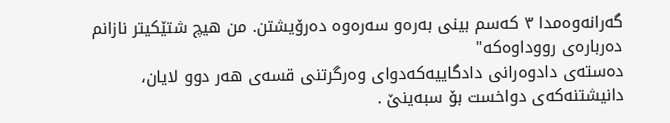گەرانەوەمدا ٣ کەسم بینی بەرەو سەرەوە دەرۆیشتن. من ھیچ شتێکیتر نازانم دەربارەی رووداوەکە"
دەستەی دادوەرانی دادگاییەکەدوای وەرگرتنی قسەی ھەر دوو لایان، دانیشتنەکەی دواخست بۆ سبەینێ .